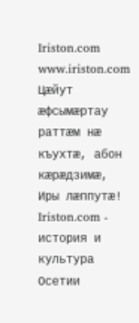Iriston.com
www.iriston.com
Цæйут æфсымæртау раттæм нæ къухтæ, абон кæрæдзимæ, Иры лæппутæ!
Iriston.com - история и культура Осетии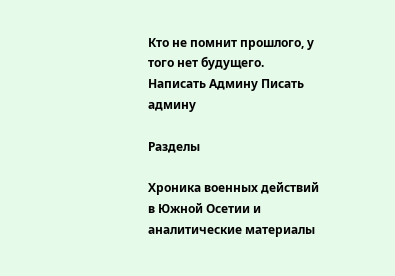Кто не помнит прошлого, у того нет будущего.
Написать Админу Писать админу

Разделы

Хроника военных действий в Южной Осетии и аналитические материалы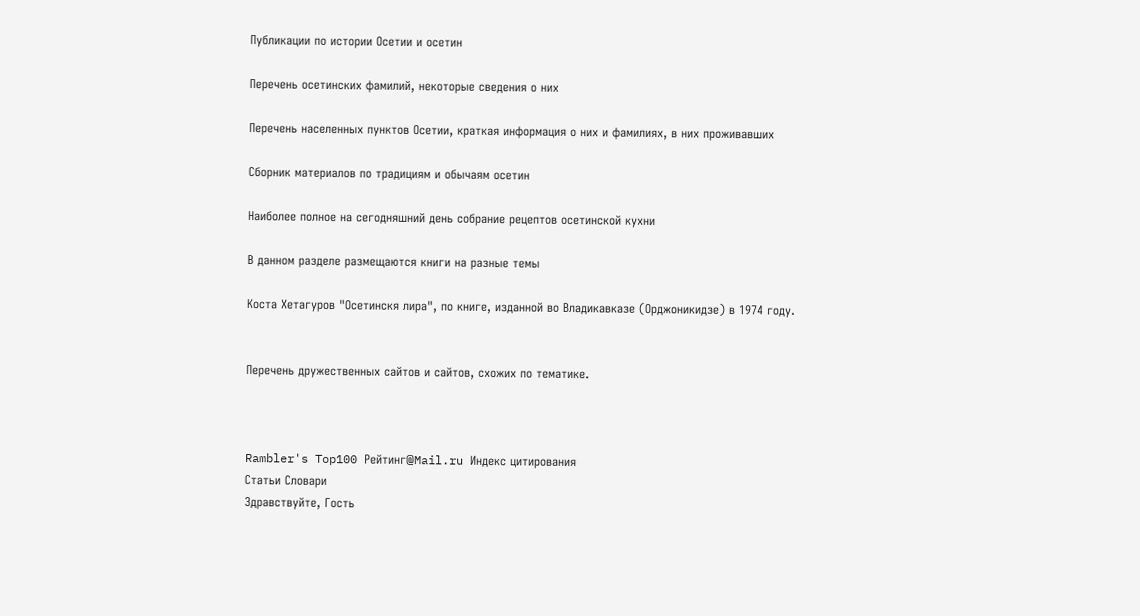Публикации по истории Осетии и осетин

Перечень осетинских фамилий, некоторые сведения о них

Перечень населенных пунктов Осетии, краткая информация о них и фамилиях, в них проживавших

Сборник материалов по традициям и обычаям осетин

Наиболее полное на сегодняшний день собрание рецептов осетинской кухни

В данном разделе размещаются книги на разные темы

Коста Хетагуров "Осетинскя лира", по книге, изданной во Владикавказе (Орджоникидзе) в 1974 году.


Перечень дружественных сайтов и сайтов, схожих по тематике.



Rambler's Top100 Рейтинг@Mail.ru Индекс цитирования
Статьи Словари
Здравствуйте, Гость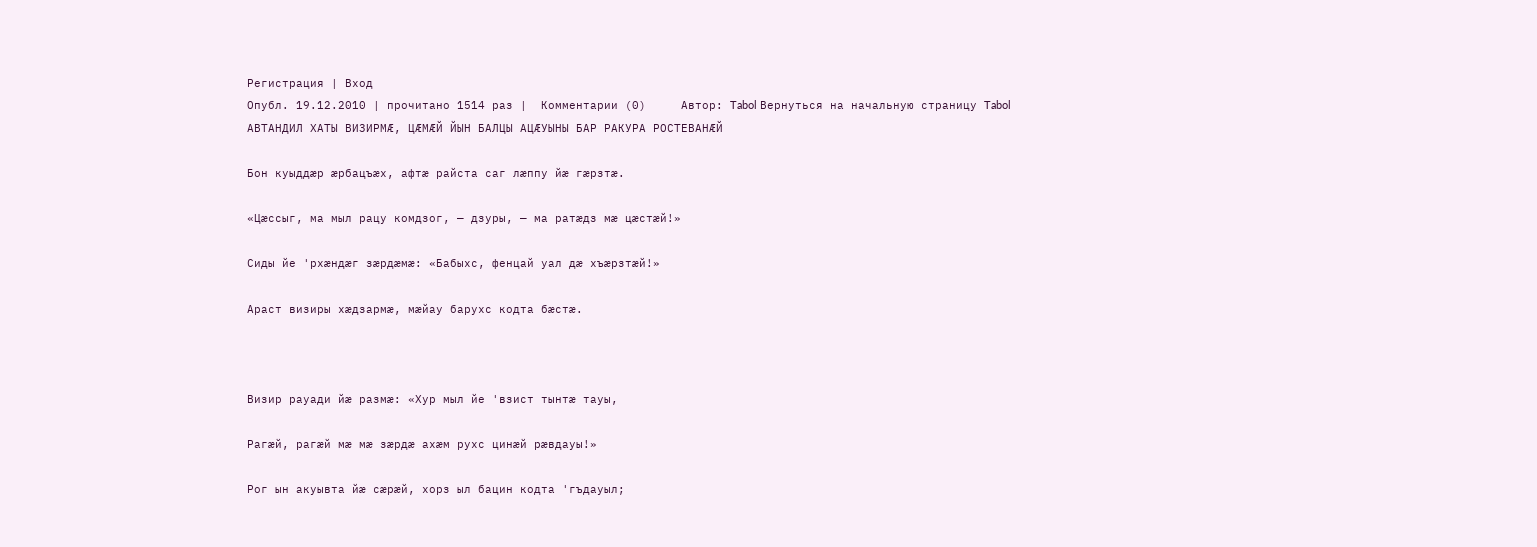Регистрация | Вход
Опубл. 19.12.2010 | прочитано 1514 раз |  Комментарии (0)     Автор: Tabol Вернуться на начальную страницу Tabol
АВТАНДИЛ ХАТЫ ВИЗИРМÆ, ЦÆМÆЙ ЙЫН БАЛЦЫ АЦÆУЫНЫ БАР РАКУРА РОСТЕВАНÆЙ

Бон куыддæр æрбацъæх, афтæ райста саг лæппу йæ гæрзтæ.

«Цæссыг, ма мыл рацу комдзог, — дзуры, — ма ратæдз мæ цæстæй!»

Сиды йе 'рхæндæг зæрдæмæ: «Бабыхс, фенцай уал дæ хъæрзтæй!»

Араст визиры хæдзармæ, мæйау барухс кодта бæстæ.



Визир рауади йæ размæ: «Хур мыл йе 'взист тынтæ тауы,

Рагæй, рагæй мæ мæ зæрдæ ахæм рухс цинæй рæвдауы!»

Рог ын акуывта йæ сæрæй, хорз ыл бацин кодта 'гъдауыл;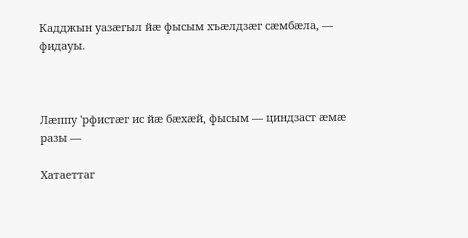Кадджын уазæгыл йæ фысым хъæлдзæг сæмбæла, — фидауы.



Лæппу 'рфистæг ис йæ бæхæй, фысым — циндзаст æмæ разы —

Хатаеттаг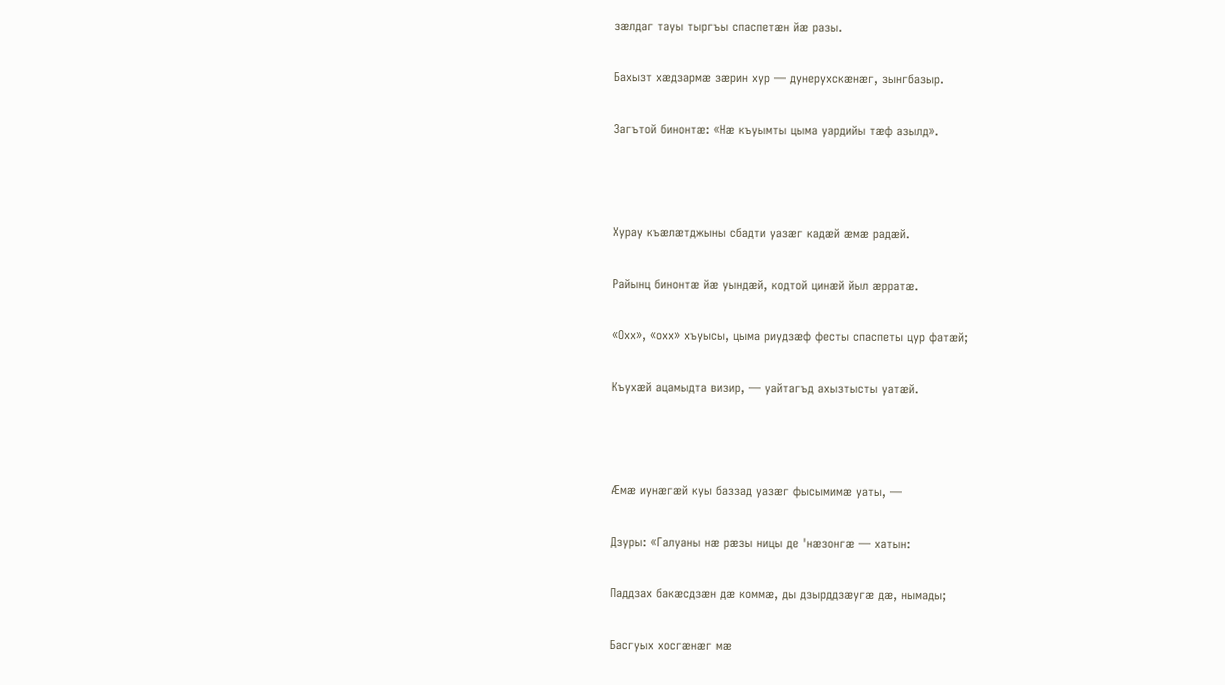зæлдаг тауы тыргъы спаспетæн йæ разы.

Бахызт хæдзармæ зæрин хур — дунерухскæнæг, зынгбазыр.

Загътой бинонтæ: «Нæ къуымты цыма уардийы тæф азылд».



Хурау къæлæтджыны сбадти уазæг кадæй æмæ радæй.

Райынц бинонтæ йæ уындæй, кодтой цинæй йыл æрратæ.

«Охх», «охх» хъуысы, цыма риудзæф фесты спаспеты цур фатæй;

Къухæй ацамыдта визир, — уайтагъд ахызтысты уатæй.



Æмæ иунæгæй куы баззад уазæг фысымимæ уаты, —

Дзуры: «Галуаны нæ рæзы ницы де 'нæзонгæ — хатын:

Паддзах бакæсдзæн дæ коммæ, ды дзырддзæугæ дæ, нымады;

Басгуых хосгæнæг мæ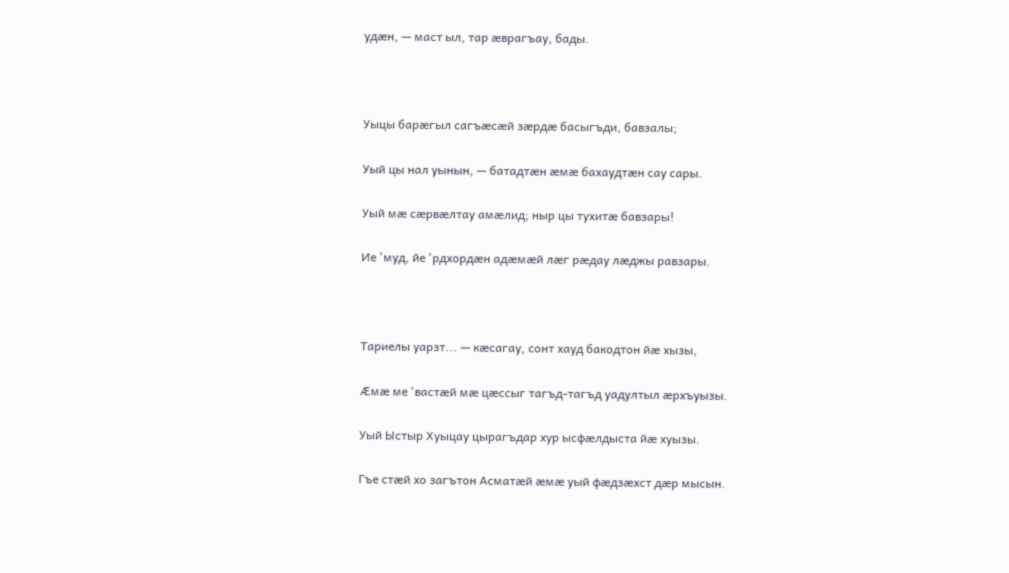удæн, — маст ыл, тар æврагъау, бады.



Уыцы барæгыл сагъæсæй зæрдæ басыгъди, бавзалы;

Уый цы нал уынын, — батадтæн æмæ бахаудтæн сау сары.

Уый мæ сæрвæлтау амæлид; ныр цы тухитæ бавзары!

Ие 'муд, йе 'рдхордæн адæмæй лæг рæдау лæджы равзары.



Тариелы уарзт... — кæсагау, сонт хауд бакодтон йæ хызы,

Æмæ ме 'вастæй мæ цæссыг тагъд-тагъд уадултыл æрхъуызы.

Уый Ыстыр Хуыцау цырагъдар хур ысфæлдыста йæ хуызы.

Гъе стæй хо загътон Асматæй æмæ уый фæдзæхст дæр мысын.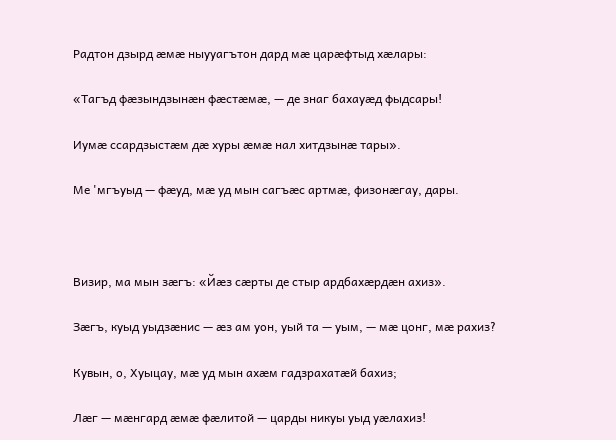Радтон дзырд æмæ ныууагътон дард мæ царæфтыд хæлары:

«Тагъд фæзындзынæн фæстæмæ, — де знаг бахауæд фыдсары!

Иумæ ссардзыстæм дæ хуры æмæ нал хитдзынæ тары».

Ме 'мгъуыд — фæуд, мæ уд мын сагъæс артмæ, физонæгау, дары.



Визир, ма мын зæгъ: «Йæз сæрты де стыр ардбахæрдæн ахиз».

Зæгъ, куыд уыдзæнис — æз ам уон, уый та — уым, — мæ цонг, мæ рахиз?

Кувын, о, Хуыцау, мæ уд мын ахæм гадзрахатæй бахиз;

Лæг — мæнгард æмæ фæлитой — царды никуы уыд уæлахиз!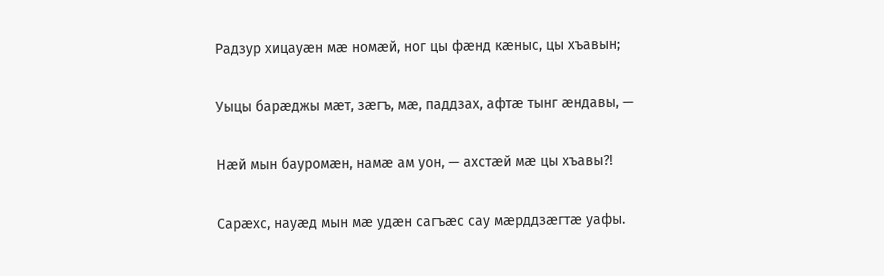Радзур хицауæн мæ номæй, ног цы фæнд кæныс, цы хъавын;

Уыцы барæджы мæт, зæгъ, мæ, паддзах, афтæ тынг æндавы, —

Нæй мын бауромæн, намæ ам уон, — ахстæй мæ цы хъавы?!

Сарæхс, науæд мын мæ удæн сагъæс сау мæрддзæгтæ уафы.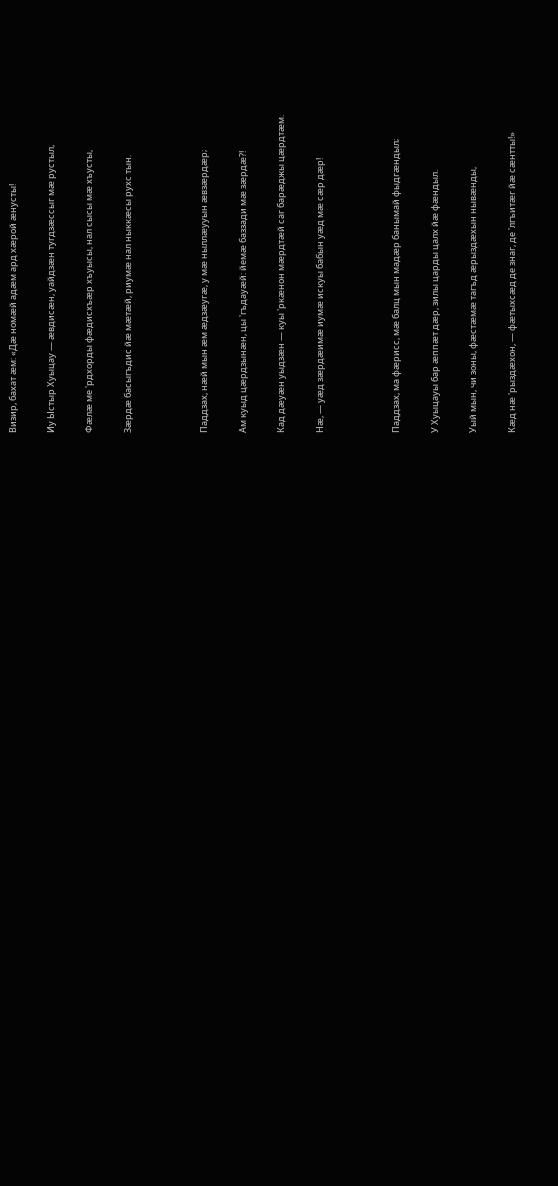Визир, бахат æм: «Дæ номæй адæм ард хæрой æнусты!

Иу Ыстыр Хуыцау — æвдисæн, уайдзæн тугдзæссыг мæ рустыл,

Фæлæ ме 'рдхорды фæдисхъæр хъуысы, нал сысы мæ хъусты,

Зæрдæ басыгъдис йæ мæтæй, риумæ нал ныккæсы рухс тын.



Паддзах, нæй мын æм æдзæугæ, у мæ ныллæууын æвзæрдæр;

Ам куыд цæрдзынæн, цы 'гъдауæй: йемæ баззади мæ зæрдæ?!

Кад дæуæн уыдзæн — куы 'ркæнон мæрдтæй саг барæджы цæрдтæм.

Нæ, — уæд зæрдæимæ иумæ искуы бабын уæд мæ сæр дæр!



Паддзах, ма фæрисс, мæ балц мын мадæр банымай фыдгæндыл;

У Хуыцауы бар æппæт дæр, зилы царды цалх йæ фæндыл.

Уый мын, чи зоны, фæстæмæ тагъд æрыздæхын нывæнды,

Кæд нæ 'рыздæхон, — фæтыхсæд де знаг, де 'лгъитæг йæ сæнтты!»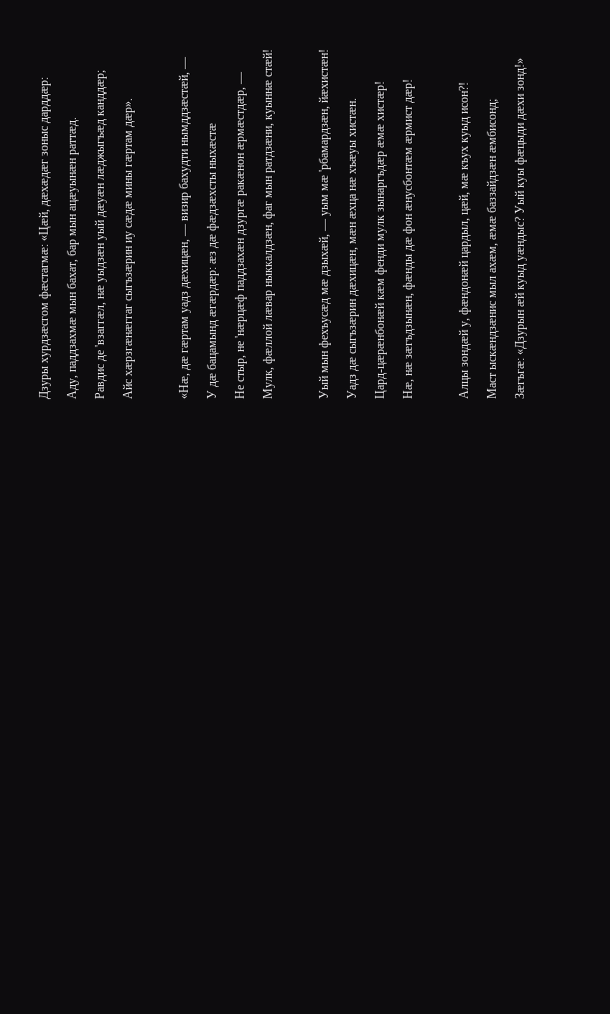Дзуры хурдзæсгом фæстагмæ: «Цæй, дæхæдæг зоныс дарддæр:

Аду, паддзахмæ мын бахат, бар мын ацæуынæн раттæд.

Равдис де 'взаггæл, нæ уыдзæн уый дæуæн лæджыгъæд канддæр;

Айс хæрзгæнæггаг сыгъзæрин иу сæдæ мины гæртам дæр».



«Нæ, дæ гæртам уадз дæхицæн, — визир бахудти нымддзæстæй, —

У дæ бацамынд æгæрдæр: æз дæ фæдзæхсты ныхæстæ

Не стыр, не 'нæрцæф паддзахæн дзургæ ракæнон æрмæстдæр, —

Мулк, фæллой лæвар ныккалдзæн, фаг мын ратдзæни, куыннæ стæй!



Уый мын фехъусæд мæ дзыхæй, — уым мæ 'рбамардзæн, йæхистæн!

Уадз дæ сыгъзæрин дæхицæн, мæн æхца нæ хъæуы хистæн.

Цард-цæрæнбонæй кæм фенди мулк зынаргъдæр æмæ хистæр!

Нæ, нæ зæгъдзынæн, фæнды дæ фон æнусбонтæм æрмист дæр!



Алцы зондæй у, фæндонæй цардыл, цæй, мæ къух куыд исон?!

Маст ыскæндзæнис мыл ахæм, æмæ баззайдзæн æмбисонд;

Зæгъгæ: «Дзурын æй куыд уæндыс? Уый куы фæцыди дæхи зонд!»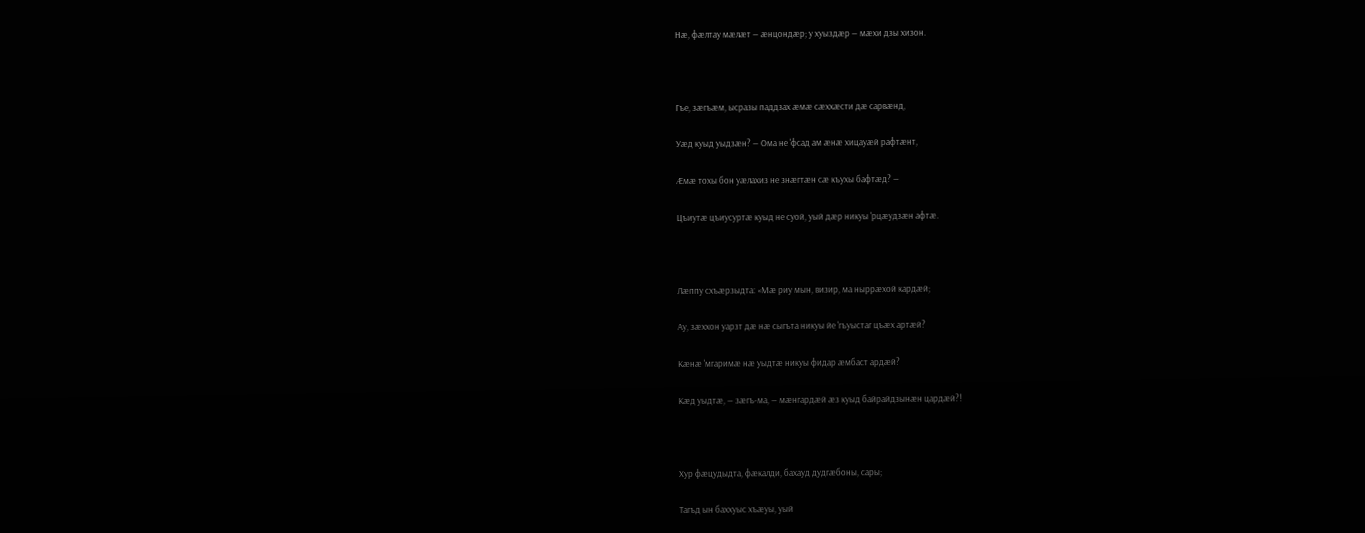Нæ, фæлтау мæлæт — æнцондæр; у хуыздæр — мæхи дзы хизон.



Гъе, зæгъæм, ысразы паддзах æмæ сæххæсти дæ сарвæнд,

Уæд куыд уыдзæн? — Ома не 'фсад ам æнæ хицауæй рафтæнт,

Æмæ тохы бон уæлахиз не знæгтæн сæ къухы бафтæд? —

Цъиутæ цъиусуртæ куыд не суой, уый дæр никуы 'рцæудзæн афтæ.



Лæппу схъæрзыдта: «Мæ риу мын, визир, ма ныррæхой кардæй;

Ау, зæххон уарзт дæ нæ сыгъта никуы йе 'гъуыстаг цъæх артæй?

Кæнæ 'мгаримæ нæ уыдтæ никуы фидар æмбаст ардæй?

Кæд уыдтæ, — зæгъ-ма, — мæнгардæй æз куыд байрайдзынæн цардæй?!



Хур фæцудыдта, фæкалди, бахауд дудгæбоны, сары;

Тагъд ын баххуыс хъæуы, уый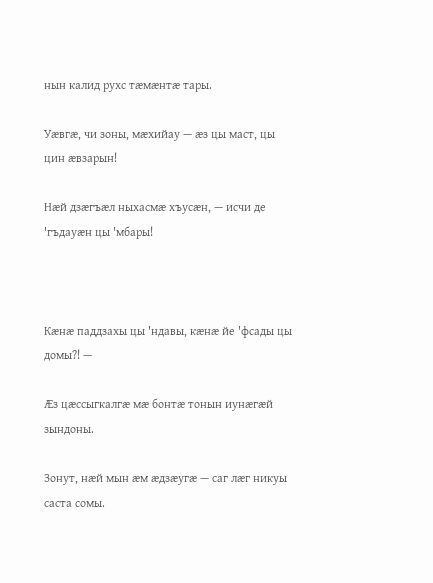нын калид рухс тæмæнтæ тары.

Уæвгæ, чи зоны, мæхийау — æз цы маст, цы цин æвзарын!

Нæй дзæгъæл ныхасмæ хъусæн, — исчи де 'гъдауæн цы 'мбары!



Кæнæ паддзахы цы 'ндавы, кæнæ йе 'фсады цы домы?! —

Æз цæссыгкалгæ мæ бонтæ тонын иунæгæй зындоны.

Зонут, нæй мын æм æдзæугæ — саг лæг никуы саста сомы.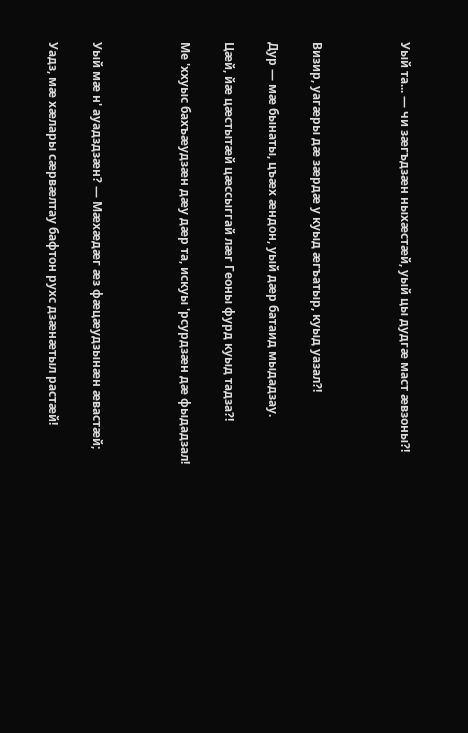Уый та... — чи зæгъдзæн ныхæстæй, уый цы дудгæ маст æвзоны?!



Визир, уагæры дæ зæрдæ у куыд æгъатыр, куыд уазал?!

Дур — мæ бынаты, цъæх æндон, уый дæр батаид мыдадзау.

Цæй, йæ цæстытæй цæссыггай лæг Геоны фурд куыд тадза?!

Ме 'ххуыс бахъæудзæн дæу дæр та, искуы 'рсурдзæн дæ фыдадзал!



Уый мæ н' ауадздзæн? — Мæхæдæг æз фæцæудзынæн æвастæй;

Уадз, мæ хæлары сæрвæлтау бафтон рухс дзæнæтыл растæй!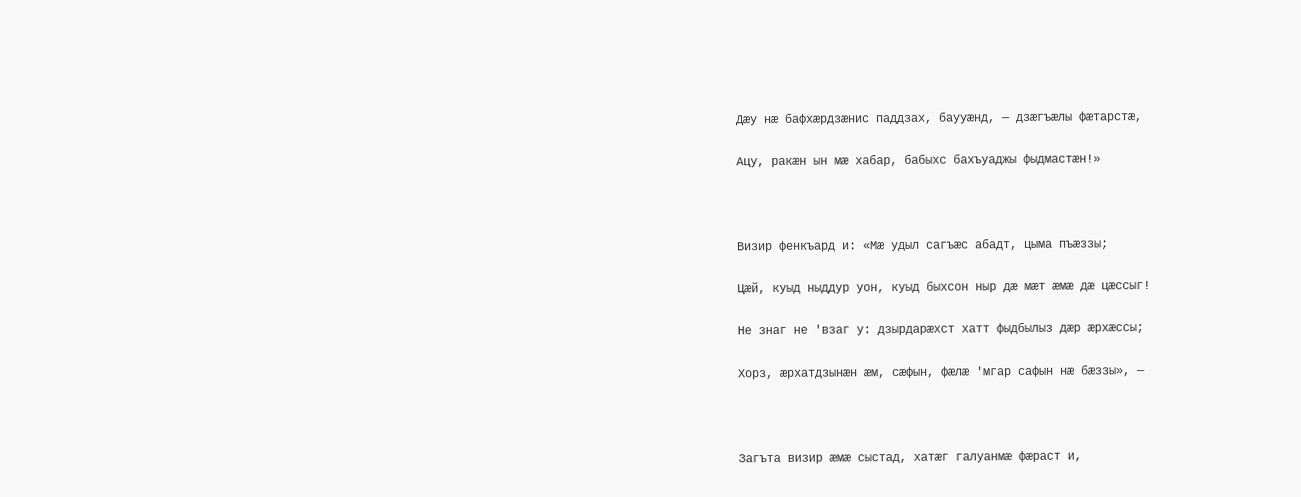Дæу нæ бафхæрдзæнис паддзах, баууæнд, — дзæгъæлы фæтарстæ,

Ацу, ракæн ын мæ хабар, бабыхс бахъуаджы фыдмастæн!»



Визир фенкъард и: «Мæ удыл сагъæс абадт, цыма пъæззы;

Цæй, куыд ныддур уон, куыд быхсон ныр дæ мæт æмæ дæ цæссыг!

Не знаг не 'взаг у: дзырдарæхст хатт фыдбылыз дæр æрхæссы;

Хорз, æрхатдзынæн æм, сæфын, фæлæ 'мгар сафын нæ бæззы», —



Загъта визир æмæ сыстад, хатæг галуанмæ фæраст и,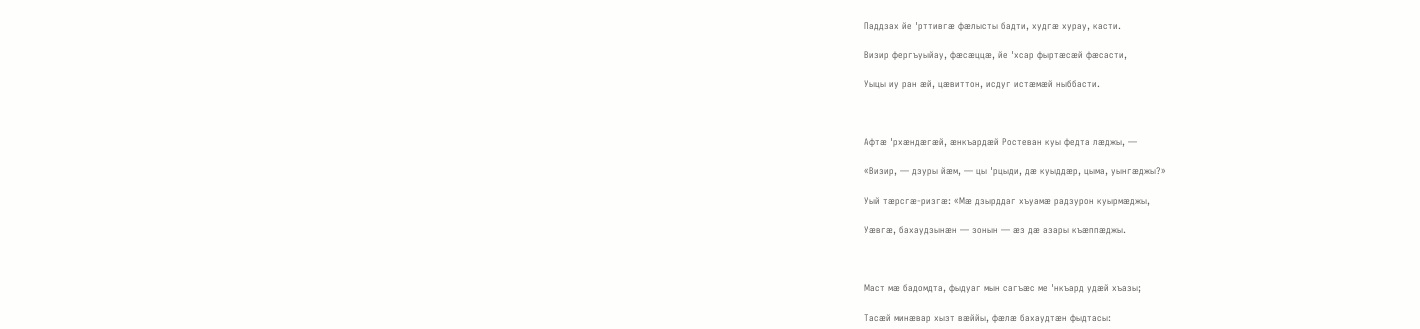Паддзах йе 'рттивгæ фæлысты бадти, худгæ хурау, касти.

Визир фергъуыйау, фæсæццæ, йе 'хсар фыртæсæй фæсасти,

Уыцы иу ран æй, цæвиттон, исдуг истæмæй ныббасти.



Афтæ 'рхæндæгæй, æнкъардæй Ростеван куы федта лæджы, —

«Визир, — дзуры йæм, — цы 'рцыди, дæ куыддæр, цыма, уынгæджы?»

Уый тæрсгæ-ризгæ: «Мæ дзырддаг хъуамæ радзурон куырмæджы,

Уæвгæ, бахаудзынæн — зонын — æз дæ азары къæппæджы.



Маст мæ бадомдта, фыдуаг мын сагъæс ме 'нкъард удæй хъазы;

Тасæй минæвар хызт вæййы, фæлæ бахаудтæн фыдтасы: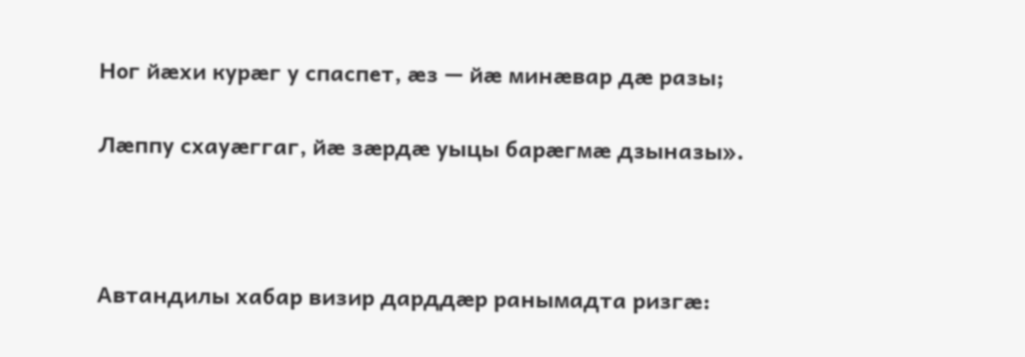Ног йæхи курæг у спаспет, æз — йæ минæвар дæ разы;

Лæппу схауæггаг, йæ зæрдæ уыцы барæгмæ дзыназы».



Автандилы хабар визир дарддæр ранымадта ризгæ: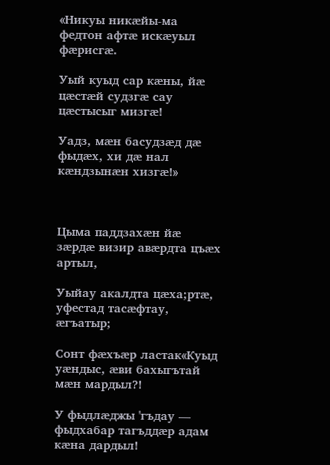«Никуы никæйы-ма федтон афтæ искæуыл фæрисгæ.

Уый куыд сар кæны, йæ цæстæй судзгæ сау цæстысыг мизгæ!

Уадз, мæн басудзæд дæ фыдæх, хи дæ нал кæндзынæн хизгæ!»



Цыма паддзахæн йæ зæрдæ визир авæрдта цъæх артыл,

Уыйау акалдта цæха;ртæ, уфестад тасæфтау, æгъатыр;

Сонт фæхъæр ластак«Куыд уæндыс, æви бахыгътай мæн мардыл?!

У фыдлæджы 'гъдау — фыдхабар тагъддæр адам кæна дардыл!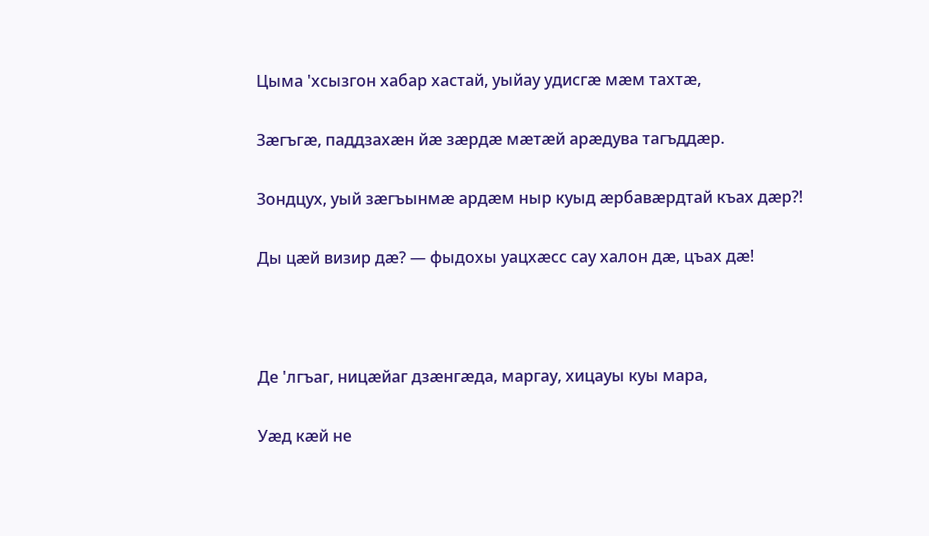Цыма 'хсызгон хабар хастай, уыйау удисгæ мæм тахтæ,

Зæгъгæ, паддзахæн йæ зæрдæ мæтæй арæдува тагъддæр.

Зондцух, уый зæгъынмæ ардæм ныр куыд æрбавæрдтай къах дæр?!

Ды цæй визир дæ? — фыдохы уацхæсс сау халон дæ, цъах дæ!



Де 'лгъаг, ницæйаг дзæнгæда, маргау, хицауы куы мара,

Уæд кæй не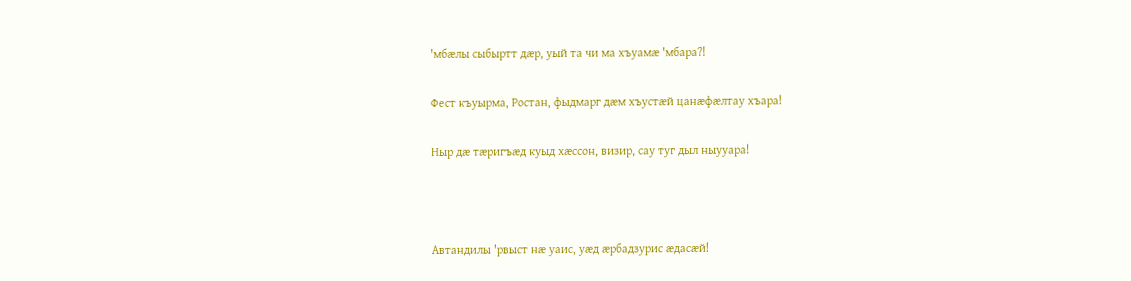'мбæлы сыбыртт дæр, уый та чи ма хъуамæ 'мбара?!

Фест къуырма, Ростан, фыдмарг дæм хъустæй цанæфæлтау хъара!

Ныр дæ тæригъæд куыд хæссон, визир, сау туг дыл ныууара!



Автандилы 'рвыст нæ уаис, уæд æрбадзурис æдасæй!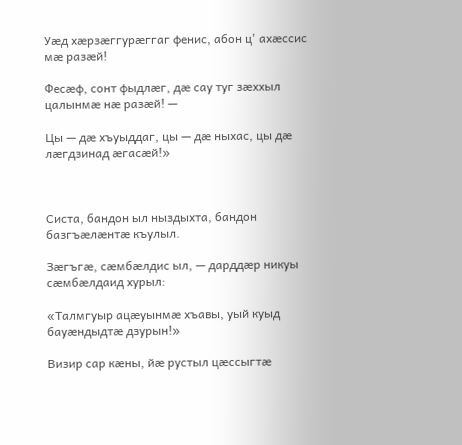Уæд хæрзæггурæггаг фенис, абон ц' ахæссис мæ разæй!

Фесæф, сонт фыдлæг, дæ сау туг зæххыл цалынмæ нæ разæй! —

Цы — дæ хъуыддаг, цы — дæ ныхас, цы дæ лæгдзинад æгасæй!»



Систа, бандон ыл ныздыхта, бандон базгъæлæнтæ къулыл.

Зæгъгæ, сæмбæлдис ыл, — дарддæр никуы сæмбæлдаид хурыл:

«Талмгуыр ацæуынмæ хъавы, уый куыд бауæндыдтæ дзурын!»

Визир сар кæны, йæ рустыл цæссыгтæ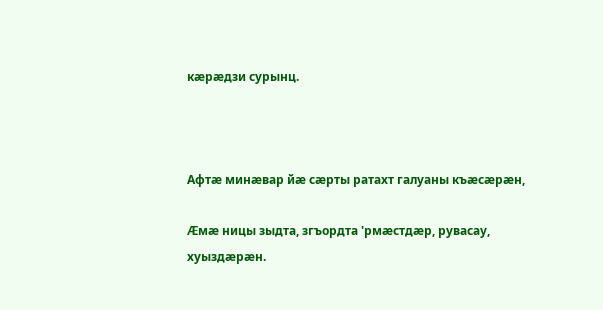кæрæдзи сурынц.



Афтæ минæвар йæ сæрты ратахт галуаны къæсæрæн,

Æмæ ницы зыдта, згъордта 'рмæстдæр, рувасау, хуыздæрæн.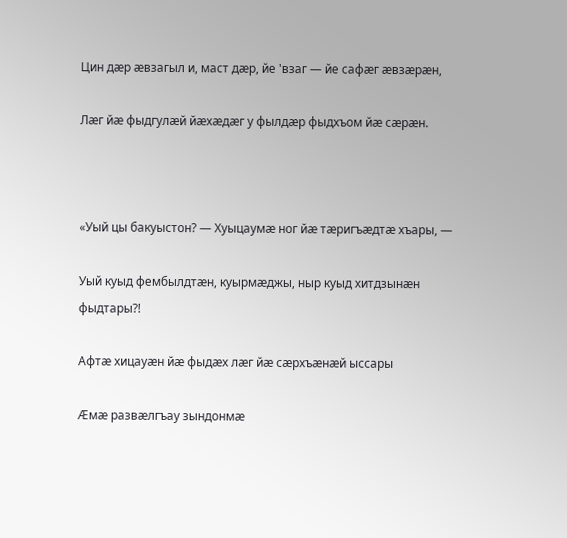Цин дæр æвзагыл и, маст дæр, йе 'взаг — йе сафæг æвзæрæн,

Лæг йæ фыдгулæй йæхæдæг у фылдæр фыдхъом йæ сæрæн.



«Уый цы бакуыстон? — Хуыцаумæ ног йæ тæригъæдтæ хъары, —

Уый куыд фембылдтæн, куырмæджы, ныр куыд хитдзынæн фыдтары?!

Афтæ хицауæн йæ фыдæх лæг йæ сæрхъæнæй ыссары

Æмæ развæлгъау зындонмæ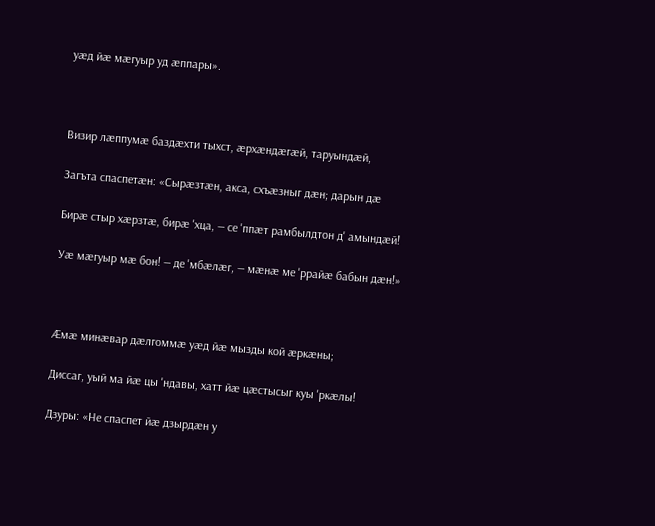уæд йæ мæгуыр уд æппары».



Визир лæппумæ баздæхти тыхст, æрхæндæгæй, таруындæй,

Загъта спаспетæн: «Сырæзтæн, акса, схъæзныг дæн; дарын дæ

Бирæ стыр хæрзтæ, бирæ 'хца, — се 'ппæт рамбылдтон д' амындæй!

Уæ мæгуыр мæ бон! — де 'мбæлæг, — мæнæ ме 'ррайæ бабын дæн!»



Æмæ минæвар дæлгоммæ уæд йæ мызды кой æркæны;

Диссаг, уый ма йæ цы 'ндавы, хатт йæ цæстысыг куы 'ркæлы!

Дзуры: «Не спаспет йæ дзырдæн у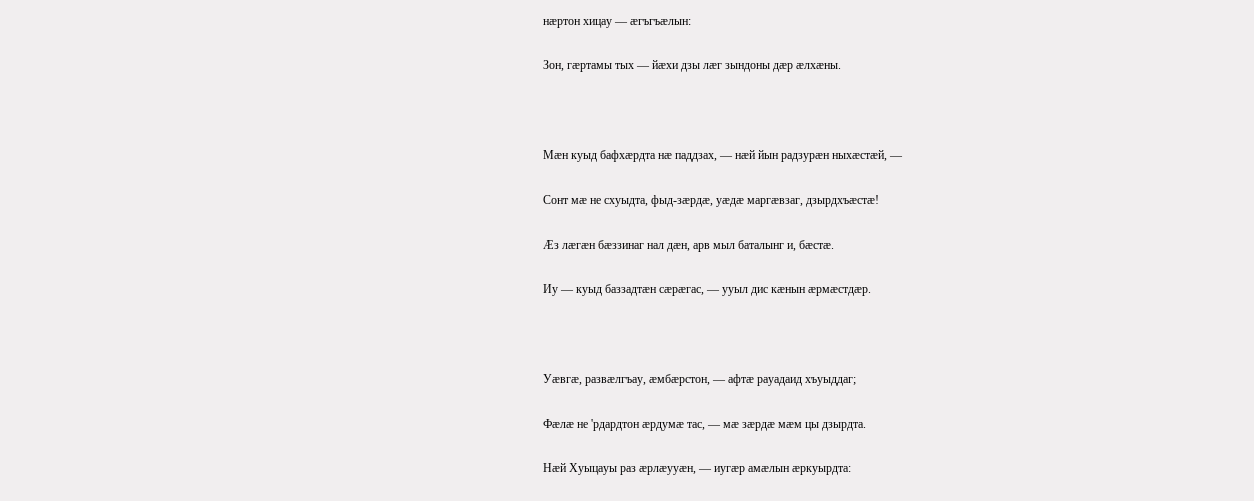нæртон хицау — æгъгъæлын:

Зон, гæртамы тых — йæхи дзы лæг зындоны дæр æлхæны.



Мæн куыд бафхæрдта нæ паддзах, — нæй йын радзурæн ныхæстæй, —

Сонт мæ не схуыдта, фыд-зæрдæ, уæдæ маргæвзаг, дзырдхъæстæ!

Æз лæгæн бæззинаг нал дæн, арв мыл баталынг и, бæстæ.

Иу — куыд баззадтæн сæрæгас, — ууыл дис кæнын æрмæстдæр.



Уæвгæ, развæлгъау, æмбæрстон, — афтæ рауадаид хъуыддаг;

Фæлæ не 'рдардтон æрдумæ тас, — мæ зæрдæ мæм цы дзырдта.

Нæй Хуыцауы раз æрлæууæн, — иугæр амæлын æркуырдта: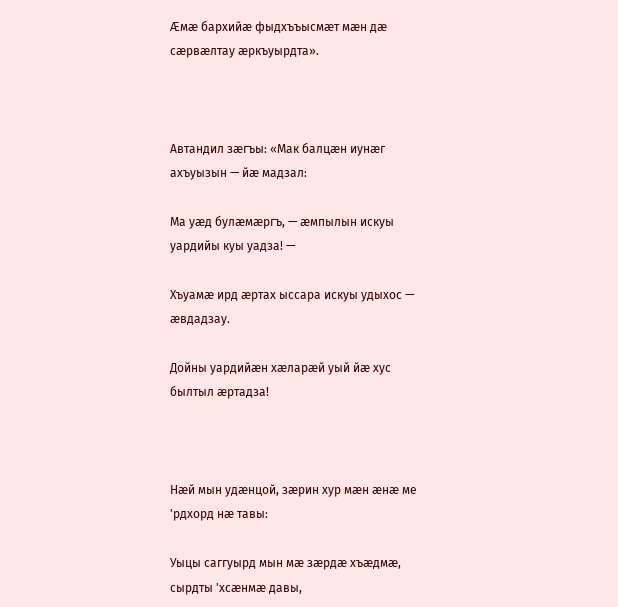Æмæ бархийæ фыдхъъысмæт мæн дæ сæрвæлтау æркъуырдта».



Автандил зæгъы: «Мак балцæн иунæг ахъуызын — йæ мадзал:

Ма уæд булæмæргъ, — æмпылын искуы уардийы куы уадза! —

Хъуамæ ирд æртах ыссара искуы удыхос — æвдадзау.

Дойны уардийæн хæларæй уый йæ хус былтыл æртадза!



Нæй мын удæнцой, зæрин хур мæн æнæ ме 'рдхорд нæ тавы:

Уыцы саггуырд мын мæ зæрдæ хъæдмæ, сырдты 'хсæнмæ давы,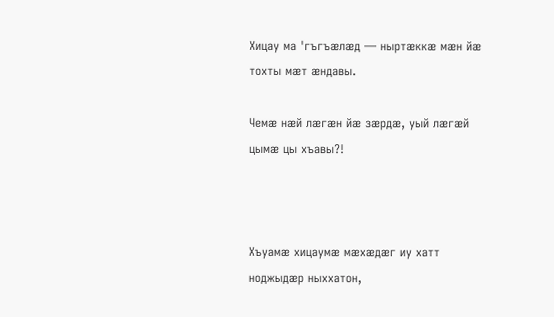Хицау ма 'гъгъæлæд — ныртæккæ мæн йæ тохты мæт æндавы.

Чемæ нæй лæгæн йæ зæрдæ, уый лæгæй цымæ цы хъавы?!



Хъуамæ хицаумæ мæхæдæг иу хатт ноджыдæр ныххатон,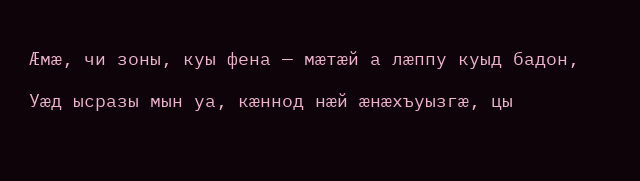Æмæ, чи зоны, куы фена — мæтæй а лæппу куыд бадон,

Уæд ысразы мын уа, кæннод нæй æнæхъуызгæ, цы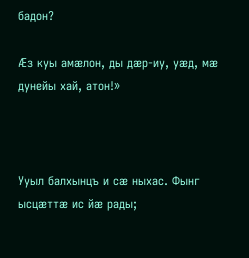бадон?

Æз куы амæлон, ды дæр-иу, уæд, мæ дунейы хай, атон!»



Ууыл балхынцъ и сæ ныхас. Фынг ысцæттæ ис йæ рады;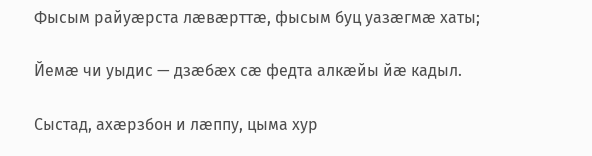Фысым райуæрста лæвæрттæ, фысым буц уазæгмæ хаты;

Йемæ чи уыдис — дзæбæх сæ федта алкæйы йæ кадыл.

Сыстад, ахæрзбон и лæппу, цыма хур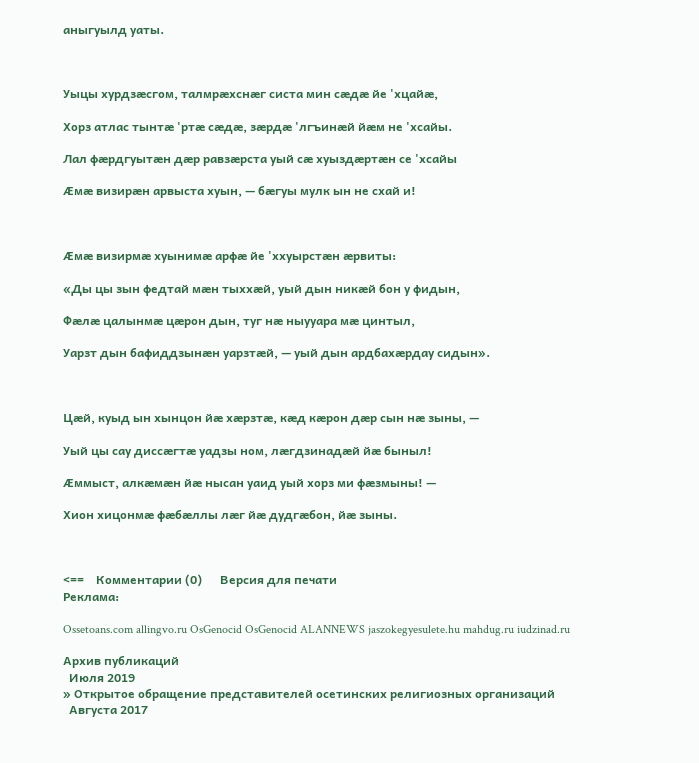аныгуылд уаты.



Уыцы хурдзæсгом, талмрæхснæг систа мин сæдæ йе 'хцайæ,

Хорз атлас тынтæ 'ртæ сæдæ, зæрдæ 'лгъинæй йæм не 'хсайы.

Лал фæрдгуытæн дæр равзæрста уый сæ хуыздæртæн се 'хсайы

Æмæ визирæн арвыста хуын, — бæгуы мулк ын не схай и!



Æмæ визирмæ хуынимæ арфæ йе 'ххуырстæн æрвиты:

«Ды цы зын федтай мæн тыххæй, уый дын никæй бон у фидын,

Фæлæ цалынмæ цæрон дын, туг нæ ныууара мæ цинтыл,

Уарзт дын бафиддзынæн уарзтæй, — уый дын ардбахæрдау сидын».



Цæй, куыд ын хынцон йæ хæрзтæ, кæд кæрон дæр сын нæ зыны, —

Уый цы сау диссæгтæ уадзы ном, лæгдзинадæй йæ быныл!

Æммыст, алкæмæн йæ нысан уаид уый хорз ми фæзмыны! —

Хион хицонмæ фæбæллы лæг йæ дудгæбон, йæ зыны.



<==    Комментарии (0)      Версия для печати
Реклама:

Ossetoans.com allingvo.ru OsGenocid OsGenocid ALANNEWS jaszokegyesulete.hu mahdug.ru iudzinad.ru

Архив публикаций
  Июля 2019
» Открытое обращение представителей осетинских религиозных организаций
  Августа 2017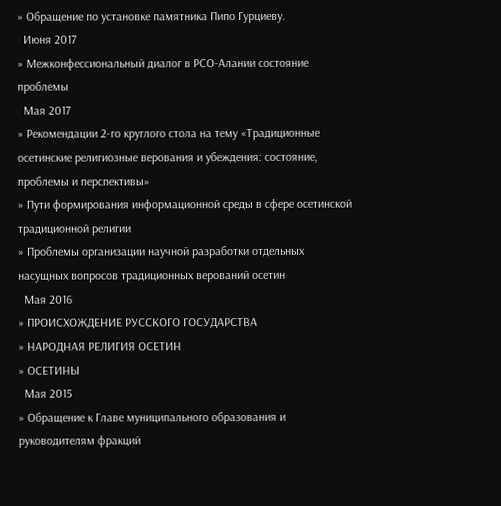» Обращение по установке памятника Пипо Гурциеву.
  Июня 2017
» Межконфессиональный диалог в РСО-Алании состояние проблемы
  Мая 2017
» Рекомендации 2-го круглого стола на тему «Традиционные осетинские религиозные верования и убеждения: состояние, проблемы и перспективы»
» Пути формирования информационной среды в сфере осетинской традиционной религии
» Проблемы организации научной разработки отдельных насущных вопросов традиционных верований осетин
  Мая 2016
» ПРОИСХОЖДЕНИЕ РУССКОГО ГОСУДАРСТВА
» НАРОДНАЯ РЕЛИГИЯ ОСЕТИН
» ОСЕТИНЫ
  Мая 2015
» Обращение к Главе муниципального образования и руководителям фракций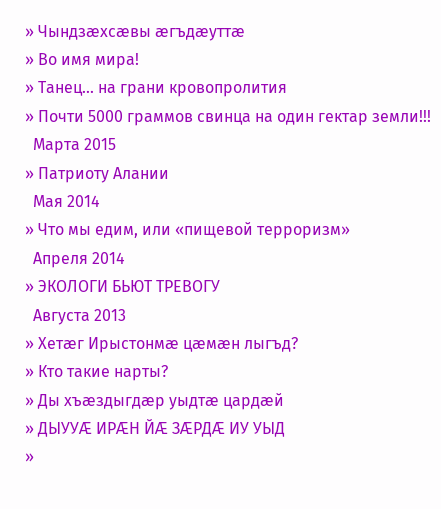» Чындзӕхсӕвы ӕгъдӕуттӕ
» Во имя мира!
» Танец... на грани кровопролития
» Почти 5000 граммов свинца на один гектар земли!!!
  Марта 2015
» Патриоту Алании
  Мая 2014
» Что мы едим, или «пищевой терроризм»
  Апреля 2014
» ЭКОЛОГИ БЬЮТ ТРЕВОГУ
  Августа 2013
» Хетӕг Ирыстонмӕ цӕмӕн лыгъд?
» Кто такие нарты?
» Ды хъæздыгдæр уыдтæ цардæй
» ДЫУУӔ ИРӔН ЙӔ ЗӔРДӔ ИУ УЫД
»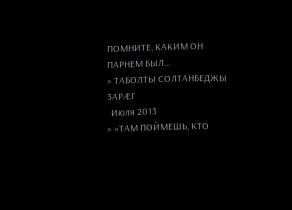ПОМНИТЕ, КАКИМ ОН ПАРНЕМ БЫЛ...
» ТАБОЛТЫ СОЛТАНБЕДЖЫ 3АРӔГ
  Июля 2013
» «ТАМ ПОЙМЕШЬ, КТО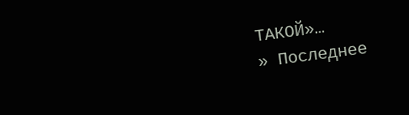ТАКОЙ»…
» Последнее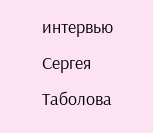интервью Сергея Таболова